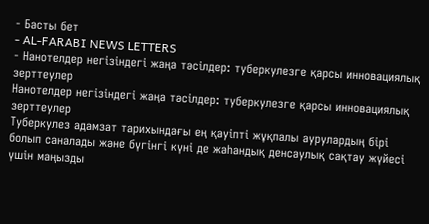- Басты бет
- AL-FARABI NEWS LETTERS
- Нанотелдер негізіндегі жаңа тәсілдер: туберкулезге қарсы инновациялық зерттеулер
Нанотелдер негізіндегі жаңа тәсілдер: туберкулезге қарсы инновациялық зерттеулер
Туберкулез адамзат тарихындағы ең қауіпті жұқпалы аурулардың бірі болып саналады және бүгінгі күні де жаһандық денсаулық сақтау жүйесі үшін маңызды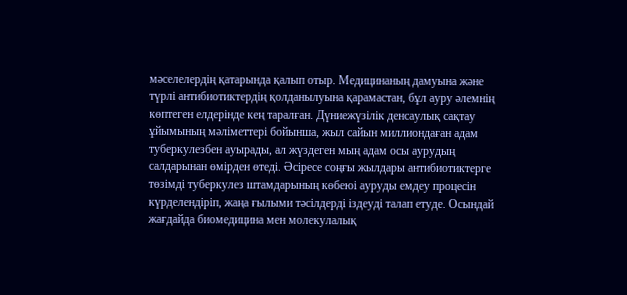мәселелердің қатарында қалып отыр. Медицинаның дамуына және түрлі антибиотиктердің қолданылуына қарамастан, бұл ауру әлемнің көптеген елдерінде кең таралған. Дүниежүзілік денсаулық сақтау ұйымының мәліметтері бойынша, жыл сайын миллиондаған адам туберкулезбен ауырады, ал жүздеген мың адам осы аурудың салдарынан өмірден өтеді. Әсіресе соңғы жылдары антибиотиктерге төзімді туберкулез штамдарының көбеюі ауруды емдеу процесін күрделендіріп, жаңа ғылыми тәсілдерді іздеуді талап етуде. Осындай жағдайда биомедицина мен молекулалық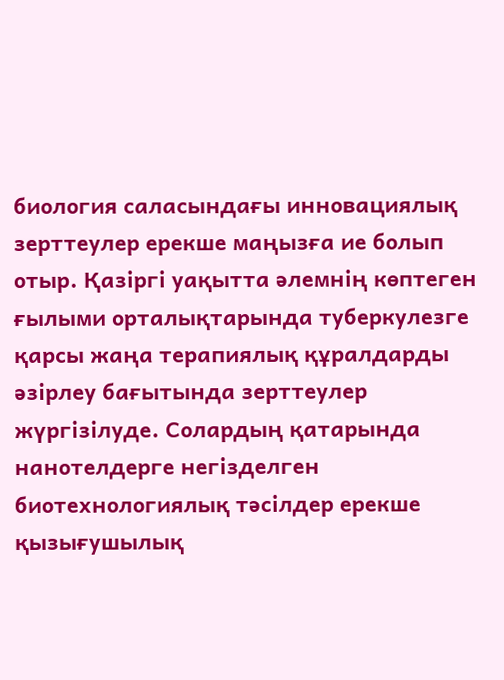биология саласындағы инновациялық зерттеулер ерекше маңызға ие болып отыр. Қазіргі уақытта әлемнің көптеген ғылыми орталықтарында туберкулезге қарсы жаңа терапиялық құралдарды әзірлеу бағытында зерттеулер жүргізілуде. Солардың қатарында нанотелдерге негізделген биотехнологиялық тәсілдер ерекше қызығушылық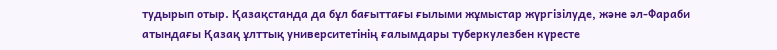тудырып отыр. Қазақстанда да бұл бағыттағы ғылыми жұмыстар жүргізілуде, және әл-Фараби атындағы Қазақ ұлттық университетінің ғалымдары туберкулезбен күресте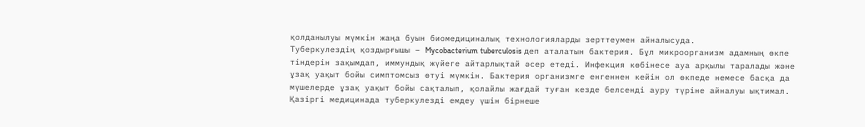қолданылуы мүмкін жаңа буын биомедициналық технологияларды зерттеумен айналысуда.
Туберкулездің қоздырғышы – Mycobacterium tuberculosis деп аталатын бактерия. Бұл микроорганизм адамның өкпе тіндерін зақымдап, иммундық жүйеге айтарлықтай әсер етеді. Инфекция көбінесе ауа арқылы таралады және ұзақ уақыт бойы симптомсыз өтуі мүмкін. Бактерия организмге енгеннен кейін ол өкпеде немесе басқа да мүшелерде ұзақ уақыт бойы сақталып, қолайлы жағдай туған кезде белсенді ауру түріне айналуы ықтимал. Қазіргі медицинада туберкулезді емдеу үшін бірнеше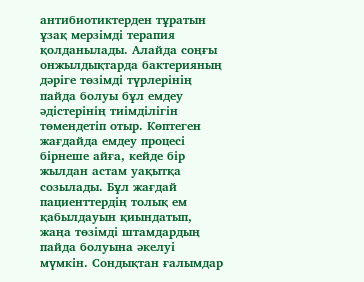антибиотиктерден тұратын ұзақ мерзімді терапия қолданылады. Алайда соңғы онжылдықтарда бактерияның дәріге төзімді түрлерінің пайда болуы бұл емдеу әдістерінің тиімділігін төмендетіп отыр. Көптеген жағдайда емдеу процесі бірнеше айға, кейде бір жылдан астам уақытқа созылады. Бұл жағдай пациенттердің толық ем қабылдауын қиындатып, жаңа төзімді штамдардың пайда болуына әкелуі мүмкін. Сондықтан ғалымдар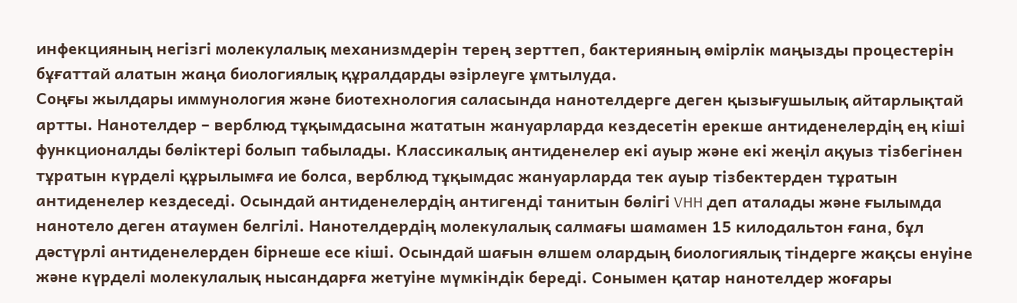инфекцияның негізгі молекулалық механизмдерін терең зерттеп, бактерияның өмірлік маңызды процестерін бұғаттай алатын жаңа биологиялық құралдарды әзірлеуге ұмтылуда.
Соңғы жылдары иммунология және биотехнология саласында нанотелдерге деген қызығушылық айтарлықтай артты. Нанотелдер – верблюд тұқымдасына жататын жануарларда кездесетін ерекше антиденелердің ең кіші функционалды бөліктері болып табылады. Классикалық антиденелер екі ауыр және екі жеңіл ақуыз тізбегінен тұратын күрделі құрылымға ие болса, верблюд тұқымдас жануарларда тек ауыр тізбектерден тұратын антиденелер кездеседі. Осындай антиденелердің антигенді танитын бөлігі VHH деп аталады және ғылымда нанотело деген атаумен белгілі. Нанотелдердің молекулалық салмағы шамамен 15 килодальтон ғана, бұл дәстүрлі антиденелерден бірнеше есе кіші. Осындай шағын өлшем олардың биологиялық тіндерге жақсы енуіне және күрделі молекулалық нысандарға жетуіне мүмкіндік береді. Сонымен қатар нанотелдер жоғары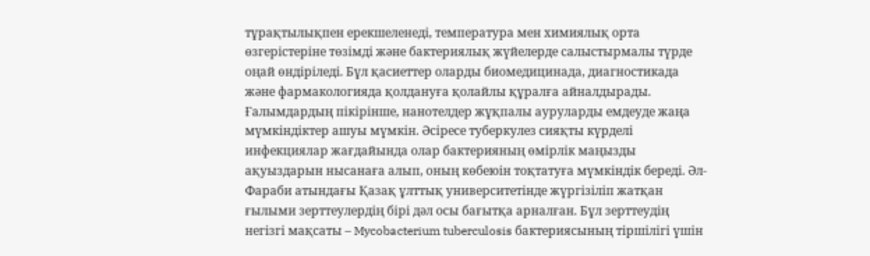тұрақтылықпен ерекшеленеді, температура мен химиялық орта өзгерістеріне төзімді және бактериялық жүйелерде салыстырмалы түрде оңай өндіріледі. Бұл қасиеттер оларды биомедицинада, диагностикада және фармакологияда қолдануға қолайлы құралға айналдырады.
Ғалымдардың пікірінше, нанотелдер жұқпалы ауруларды емдеуде жаңа мүмкіндіктер ашуы мүмкін. Әсіресе туберкулез сияқты күрделі инфекциялар жағдайында олар бактерияның өмірлік маңызды ақуыздарын нысанаға алып, оның көбеюін тоқтатуға мүмкіндік береді. Әл-Фараби атындағы Қазақ ұлттық университетінде жүргізіліп жатқан ғылыми зерттеулердің бірі дәл осы бағытқа арналған. Бұл зерттеудің негізгі мақсаты – Mycobacterium tuberculosis бактериясының тіршілігі үшін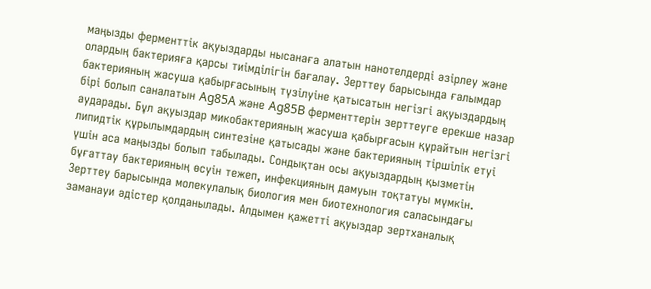маңызды ферменттік ақуыздарды нысанаға алатын нанотелдерді әзірлеу және олардың бактерияға қарсы тиімділігін бағалау. Зерттеу барысында ғалымдар бактерияның жасуша қабырғасының түзілуіне қатысатын негізгі ақуыздардың бірі болып саналатын Ag85A және Ag85B ферменттерін зерттеуге ерекше назар аударады. Бұл ақуыздар микобактерияның жасуша қабырғасын құрайтын негізгі липидтік құрылымдардың синтезіне қатысады және бактерияның тіршілік етуі үшін аса маңызды болып табылады. Сондықтан осы ақуыздардың қызметін бұғаттау бактерияның өсуін тежеп, инфекцияның дамуын тоқтатуы мүмкін.
Зерттеу барысында молекулалық биология мен биотехнология саласындағы заманауи әдістер қолданылады. Алдымен қажетті ақуыздар зертханалық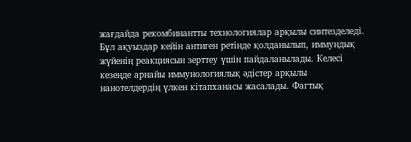жағдайда рекомбинантты технологиялар арқылы синтезделеді. Бұл ақуыздар кейін антиген ретінде қолданылып, иммундық жүйенің реакциясын зерттеу үшін пайдаланылады. Келесі кезеңде арнайы иммунологиялық әдістер арқылы нанотелдердің үлкен кітапханасы жасалады. Фагтық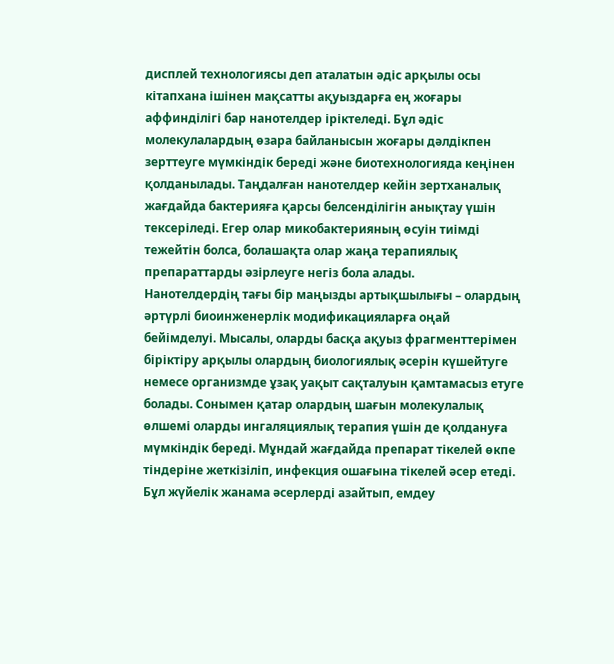дисплей технологиясы деп аталатын әдіс арқылы осы кітапхана ішінен мақсатты ақуыздарға ең жоғары аффинділігі бар нанотелдер іріктеледі. Бұл әдіс молекулалардың өзара байланысын жоғары дәлдікпен зерттеуге мүмкіндік береді және биотехнологияда кеңінен қолданылады. Таңдалған нанотелдер кейін зертханалық жағдайда бактерияға қарсы белсенділігін анықтау үшін тексеріледі. Егер олар микобактерияның өсуін тиімді тежейтін болса, болашақта олар жаңа терапиялық препараттарды әзірлеуге негіз бола алады.
Нанотелдердің тағы бір маңызды артықшылығы – олардың әртүрлі биоинженерлік модификацияларға оңай бейімделуі. Мысалы, оларды басқа ақуыз фрагменттерімен біріктіру арқылы олардың биологиялық әсерін күшейтуге немесе организмде ұзақ уақыт сақталуын қамтамасыз етуге болады. Сонымен қатар олардың шағын молекулалық өлшемі оларды ингаляциялық терапия үшін де қолдануға мүмкіндік береді. Мұндай жағдайда препарат тікелей өкпе тіндеріне жеткізіліп, инфекция ошағына тікелей әсер етеді. Бұл жүйелік жанама әсерлерді азайтып, емдеу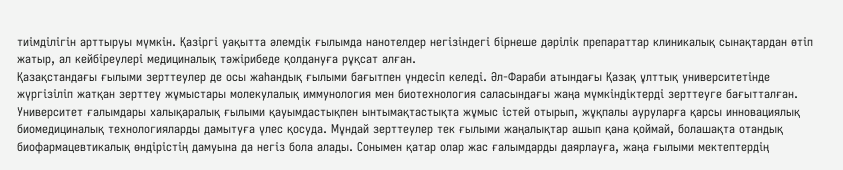тиімділігін арттыруы мүмкін. Қазіргі уақытта әлемдік ғылымда нанотелдер негізіндегі бірнеше дәрілік препараттар клиникалық сынақтардан өтіп жатыр, ал кейбіреулері медициналық тәжірибеде қолдануға рұқсат алған.
Қазақстандағы ғылыми зерттеулер де осы жаһандық ғылыми бағытпен үндесіп келеді. Әл-Фараби атындағы Қазақ ұлттық университетінде жүргізіліп жатқан зерттеу жұмыстары молекулалық иммунология мен биотехнология саласындағы жаңа мүмкіндіктерді зерттеуге бағытталған. Университет ғалымдары халықаралық ғылыми қауымдастықпен ынтымақтастықта жұмыс істей отырып, жұқпалы ауруларға қарсы инновациялық биомедициналық технологияларды дамытуға үлес қосуда. Мұндай зерттеулер тек ғылыми жаңалықтар ашып қана қоймай, болашақта отандық биофармацевтикалық өндірістің дамуына да негіз бола алады. Сонымен қатар олар жас ғалымдарды даярлауға, жаңа ғылыми мектептердің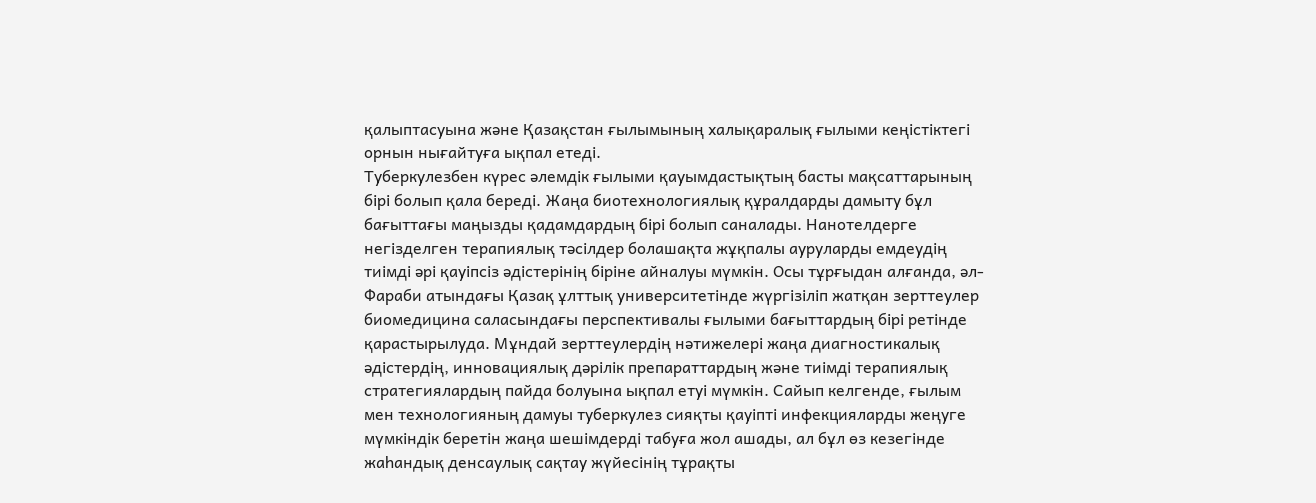қалыптасуына және Қазақстан ғылымының халықаралық ғылыми кеңістіктегі орнын нығайтуға ықпал етеді.
Туберкулезбен күрес әлемдік ғылыми қауымдастықтың басты мақсаттарының бірі болып қала береді. Жаңа биотехнологиялық құралдарды дамыту бұл бағыттағы маңызды қадамдардың бірі болып саналады. Нанотелдерге негізделген терапиялық тәсілдер болашақта жұқпалы ауруларды емдеудің тиімді әрі қауіпсіз әдістерінің біріне айналуы мүмкін. Осы тұрғыдан алғанда, әл-Фараби атындағы Қазақ ұлттық университетінде жүргізіліп жатқан зерттеулер биомедицина саласындағы перспективалы ғылыми бағыттардың бірі ретінде қарастырылуда. Мұндай зерттеулердің нәтижелері жаңа диагностикалық әдістердің, инновациялық дәрілік препараттардың және тиімді терапиялық стратегиялардың пайда болуына ықпал етуі мүмкін. Сайып келгенде, ғылым мен технологияның дамуы туберкулез сияқты қауіпті инфекцияларды жеңуге мүмкіндік беретін жаңа шешімдерді табуға жол ашады, ал бұл өз кезегінде жаһандық денсаулық сақтау жүйесінің тұрақты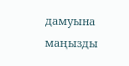дамуына маңызды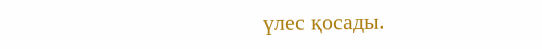үлес қосады.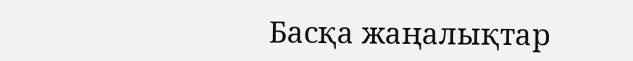Басқа жаңалықтар